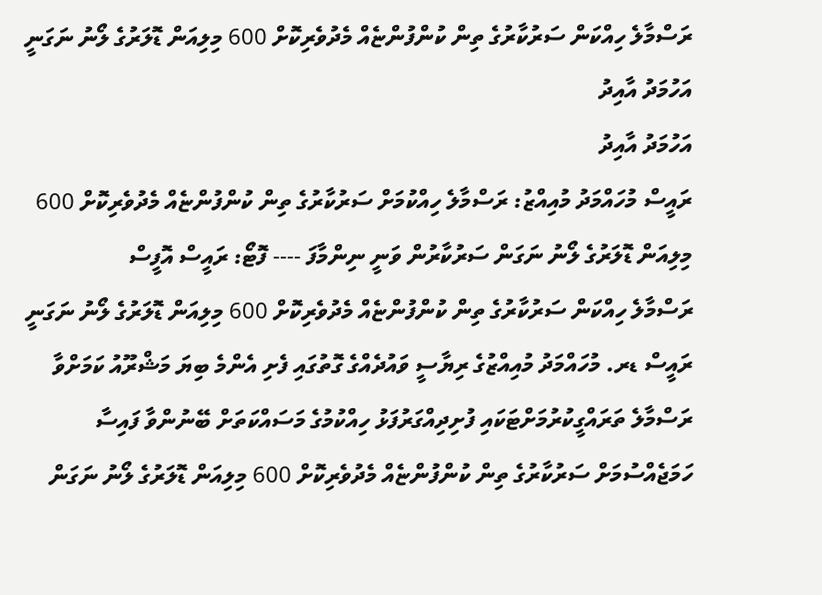ރަސްމާލެ ހިއްކަން ސަރުކާރުގެ ތިން ކުންފުންޏެއް މެދުވެރިކޮށް 600 މިލިއަން ޑޮލަރުގެ ލޯނު ނަގަނީ
އަހުމަދު އާއިދު
އަހުމަދު އާއިދު
ރައީސް މުހައްމަދު މުއިއްޒު: ރަސްމާލެ ހިއްކުމަށް ސަރުކާރުގެ ތިން ކުންފުންޏެއް މެދުވެރިކޮށް 600 މިލިއަން ޑޮލަރުގެ ލޯނު ނަގަން ސަރުކާރުން ވަނީ ނިންމާފަ ---- ފޮޓޯ: ރައީސް އޮފީސް
ރަސްމާލެ ހިއްކަން ސަރުކާރުގެ ތިން ކުންފުންޏެއް މެދުވެރިކޮށް 600 މިލިއަން ޑޮލަރުގެ ލޯނު ނަގަނީ
ރައީސް ޑރ. މުހައްމަދު މުއިއްޒުގެ ރިޔާސީ ވައުދެއްގެ ގޮތުގައި ފެށި އެންމެ ބިޔަ މަޝްރޫއު ކަމަށްވާ ރަސްމާލެ ތަރައްގީކުރުމަށްޓަކައި ފުށިދިއްގަރުފަޅު ހިއްކުމުގެ މަސައްކަތަށް ބޭނުންވާ ފައިސާ ހަމަޖެއްސުމަށް ސަރުކާރުގެ ތިން ކުންފުންޏެއް މެދުވެރިކޮށް 600 މިލިއަން ޑޮލަރުގެ ލޯނު ނަގަން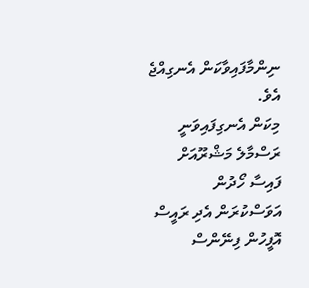ނިންމާފައިވާކަން އެނގިއްޖެ އެވެ.
މިކަން އެނގިފައިވަނީ ރަސްމާލެ މަޝްރޫއަށް ފައިސާ ހޯދުން އަވަސްކުރަން އެދި ރައީސް އޮފީހުން ފިނޭންސް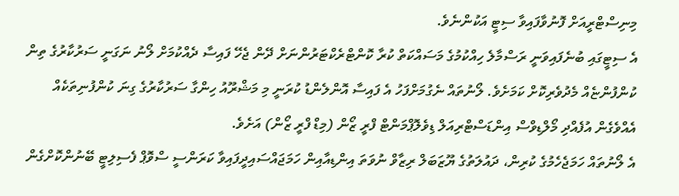މިނިސްޓްރީއަށް ފޮނުވާފައިވާ ސިޓީ އަކުންނެވެ.
އެ ސިޓީގައި ބުނެފައިވަނީ ރަސްމާލެ ހިއްކުމުގެ މަސައްކަތް ކުރާ ކޮންޓްރެކްޓަރުންނަށް ދޭން ޖެހޭ ފައިސާ ދެއްކުމަށް ލޯނު ނަގަނީ ސަރުކާރުގެ ތިން ކުންފުންޏެއް މެދުވެރިކޮށް ކަމަށެވެ. ލޯނުތައް ނެގުމަށްފަހު އެ ފައިސާ އޮންލެންޑު ކުރަނީ މި މަޝްރޫއު ހިންގާ ސަރުކާރުގެ ގިނަ ކުންފުނިތަކެއް އެއްވެގެން އުފެއްދި މޯލްޑިވްސް އިންޑަސްޓްރިއަލް ޑިވެލޮޕްމަންޓް ފްރީ ޒޯން (މިޑް ފްރީ ޒޯން) އަށެވެ.
އެ ލޯނުތައް ހަމަޖެހެމުގެ ކުރިން، ދައުލަތުގެ ޔޫޒަބަލް ރިޒާވް ނުވަތަ އިންޑިއާއިން ހަމަޖައްސައިދީފައިވާ ކަރަންސީ ސްވޮޕް ފެސިލިޓީ ބޭނުންކޮށްގެން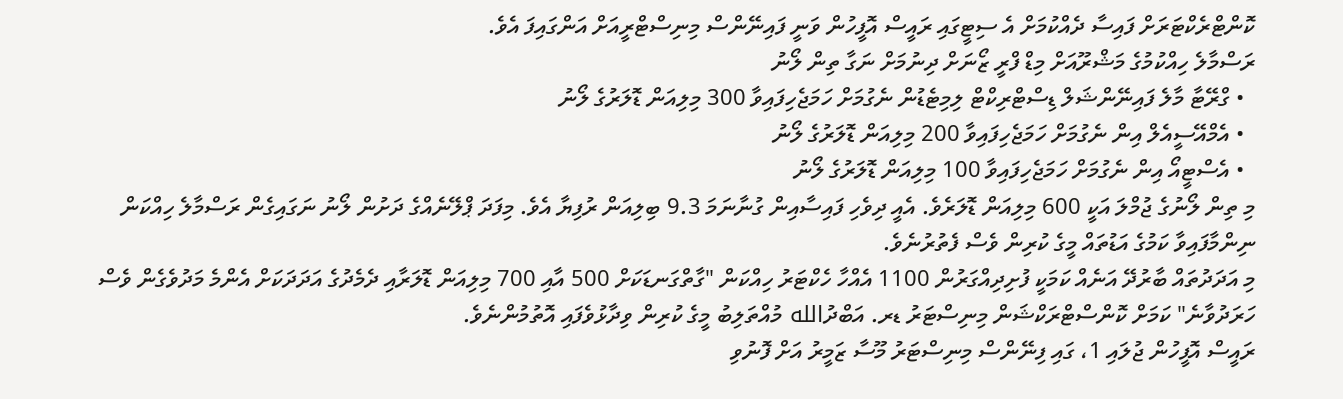ކޮންޓްރެކްޓަރަށް ފައިސާ ދެއްކުމަށް އެ ސިޓީގައި ރައީސް އޮފީހުން ވަނީ ފައިނޭންސް މިނިސްޓްރީއަށް އަންގައިފަ އެވެ.
ރަސްމާލެ ހިއްކުމުގެ މަޝްރޫއަށް މިޑް ފްރީ ޒޯނަށް ދިނުމަށް ނަގާ ތިން ލޯނު
  • ގްރޭޓާ މާލެ ފައިނޭންޝަލް ޑިސްޓްރިކްޓް ލިމިޓެޑުން ނެގުމަށް ހަމަޖެހިފައިވާ 300 މިލިއަން ޑޮލަރުގެ ލޯނު
  • އެމްއޭސީއެލް އިން ނެގުމަށް ހަމަޖެހިފައިވާ 200 މިލިއަން ޑޮލަރުގެ ލޯނު
  • އެސްޓީއޯ އިން ނެގުމަށް ހަމަޖެހިފައިވާ 100 މިލިއަން ޑޮލަރުގެ ލޯނު
މި ތިން ލޯނުގެ ޖުމްލަ އަކީ 600 މިލިއަން ޑޮލަރެވެ. އެއީ ދިވެހި ފައިސާއިން ގުނާނަމަ 9.3 ބިލިއަން ރުފިޔާ އެވެ. މިފަދަ ޕްލޭނެއްގެ ދަށުން ލޯނު ނަގައިގެން ރަސްމާލެ ހިއްކަން ނިންމާފައިވާ ކަމުގެ އަޑުތައް މީގެ ކުރިން ވެސް ފެތުރުނެވެ.
މި އަދަދުތައް ބާރުދޭ އަނެއް ކަމަކީ ފުށިދިއްގަރުން 1100 އެއްހާ ހެކްޓަރު ހިއްކަން "ގާތްގަނޑަކަށް 500 އާއި 700 މިލިއަން ޑޮލަރާއި ދެމެދުގެ އަދަދަކަށް އެންމެ މަދުވެގެން ވެސް ހަރަދުވާނެ" ކަމަށް ކޮންސްޓްރަކްޝަން މިނިސްޓަރު ޑރ. އަބްދުالله މުއްތަލިބު މީގެ ކުރިން ވިދާޅުވެފައި އޮތުމުންނެވެ.
ރައީސް އޮފީހުން ޖުލައި 1، ގައި ފިނޭންސް މިނިސްޓަރު މޫސާ ޒަމީރު އަށް ފޮނުވި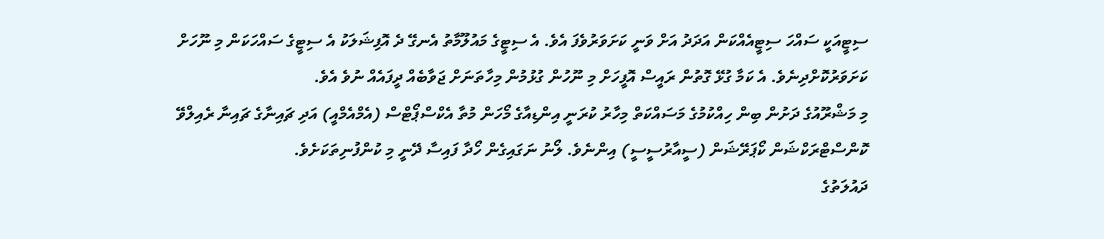ސިޓީއަކީ ސައްހަ ސިޓީއެއްކަން އަދަދު އަށް ވަނީ ކަށަވަރުވެފަ އެވެ. އެ ސިޓީގެ މައުލޫމާތު އެނގޭ ދެ އޮފިޝަލަކު އެ ސިޓީގެ ސައްހަކަން މި ނޫހަށް ކަށަވަރުކޮށްދިނެވެ. އެ ކަމާ ގުޅޭ ގޮތުން ރައީސް އޮފީހަށް މި ނޫހުން ގުޅުމުން މިހާތަނަށް ޖަވާބެއް ދީފައެއް ނުވެ އެވެ.
މި މަޝްރޫއުގެ ދަށުން ބިން ހިއްކުމުގެ މަސައްކަތް މިހާރު ކުރަނީ އިންޑިއާގެ މޯހަން މުތާ އެކްސްޕޯޓްސް (އެމްއެމްއީ) އަދި ޗައިނާގެ ޗައިނާ ރެއިލްވޭ ކޮންސްޓްރަކްޝަން ކޯޕަރޭޝަން (ސީއާރުސީސީ) އިންނެވެ. ލޯނު ނަގައިގެން ހޯދާ ފައިސާ ދޭނީ މި ކުންފުނިތަކަށެވެ.
ދައުލަތުގެ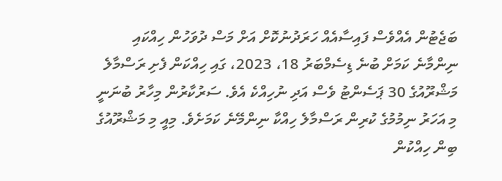ބަޖެޓުން އެއްވެސް ފައިސާއެއް ހަރަދުނުކޮށް އަށް މަސް ދުވަހުން ހިއްކައި ނިންމާނެ ކަމަށް ބުނެ ޑިސެމްބަރު 18، 2023، ގައި ހިއްކަން ފެށި ރަސްމާލެ މަޝްރޫއުގެ 30 ޕަސެންޓު ވެސް އަދި ނުހިއްކެ އެވެ. ސަރުކާރުން މިހާރު ބުނަނީ މި އަހަރު ނިމުމުގެ ކުރިން ރަސްމާލެ ހިއްކާ ނިންމޭނެ ކަމަށެވެ. މިއީ މި މަޝްރޫއުގެ ބިން ހިއްކުން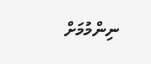ނިންމުމަށް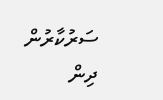ސަރުކާރުން ދިން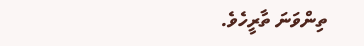ތިންވަނަ ތާރީހެވެ.